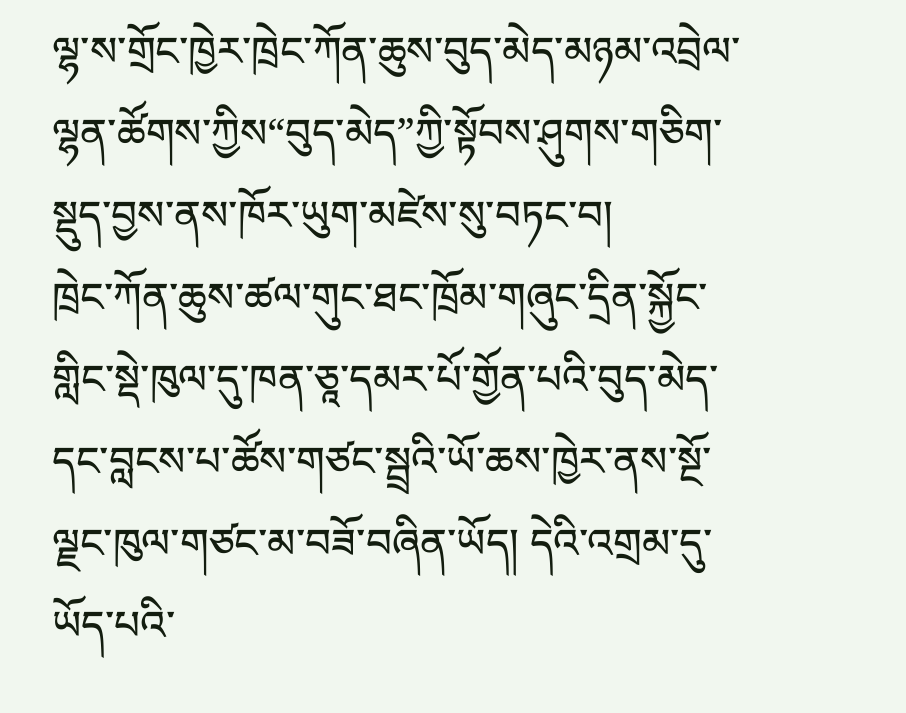ལྷ་ས་གྲོང་ཁྱེར་ཁྲེང་ཀོན་ཆུས་བུད་མེད་མཉམ་འབྲེལ་ལྷན་ཚོགས་ཀྱིས“བུད་མེད”ཀྱི་སྟོབས་ཤུགས་གཅིག་སྡུད་བྱས་ནས་ཁོར་ཡུག་མཛེས་སུ་བཏང་བ།
ཁྲེང་ཀོན་ཆུས་ཚལ་གུང་ཐང་ཁྲོམ་གཞུང་དྲིན་སྐྱོང་གླིང་སྡེ་ཁུལ་དུ་ཁན་ཅཱ་དམར་པོ་གྱོན་པའི་བུད་མེད་དང་བླངས་པ་ཚོས་གཙང་སྦྲའི་ཡོ་ཆས་ཁྱེར་ནས་སྔོ་ལྗང་ཁུལ་གཙང་མ་བཟོ་བཞིན་ཡོད། དེའི་འགྲམ་དུ་ཡོད་པའི་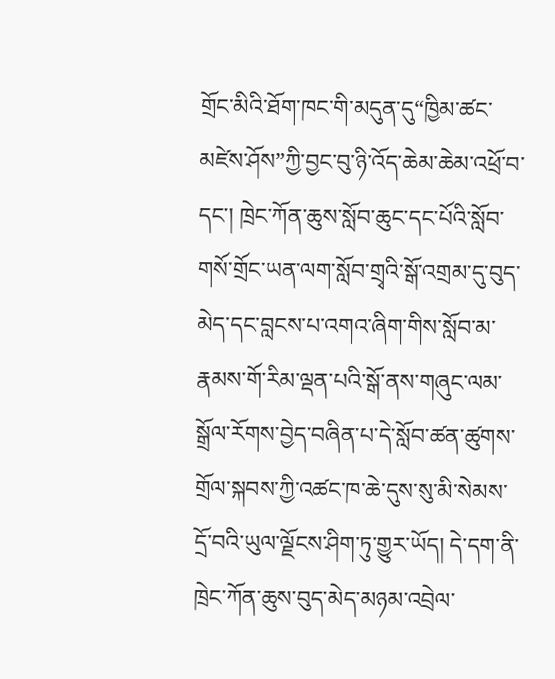གྲོང་མིའི་ཐོག་ཁང་གི་མདུན་དུ“ཁྱིམ་ཚང་མཛེས་ཤོས”ཀྱི་བྱང་བུ་ཉི་འོད་ཆེམ་ཆེམ་འཕྲོ་བ་དང་། ཁྲེང་ཀོན་ཆུས་སློབ་ཆུང་དང་པོའི་སློབ་གསོ་གྲོང་ཡན་ལག་སློབ་གྲྭའི་སྒོ་འགྲམ་དུ་བུད་མེད་དང་བླངས་པ་འགའ་ཞིག་གིས་སློབ་མ་རྣམས་གོ་རིམ་ལྡན་པའི་སྒོ་ནས་གཞུང་ལམ་སྒྲོལ་རོགས་བྱེད་བཞིན་པ་དེ་སློབ་ཚན་ཚུགས་གྲོལ་སྐབས་ཀྱི་འཚང་ཁ་ཆེ་དུས་སུ་མི་སེམས་དྲོ་བའི་ཡུལ་ལྗོངས་ཤིག་ཏུ་གྱུར་ཡོད། དེ་དག་ནི་ཁྲེང་ཀོན་ཆུས་བུད་མེད་མཉམ་འབྲེལ་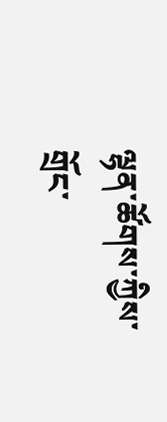ལྷན་ཚོགས་ཀྱིས་གྲོང་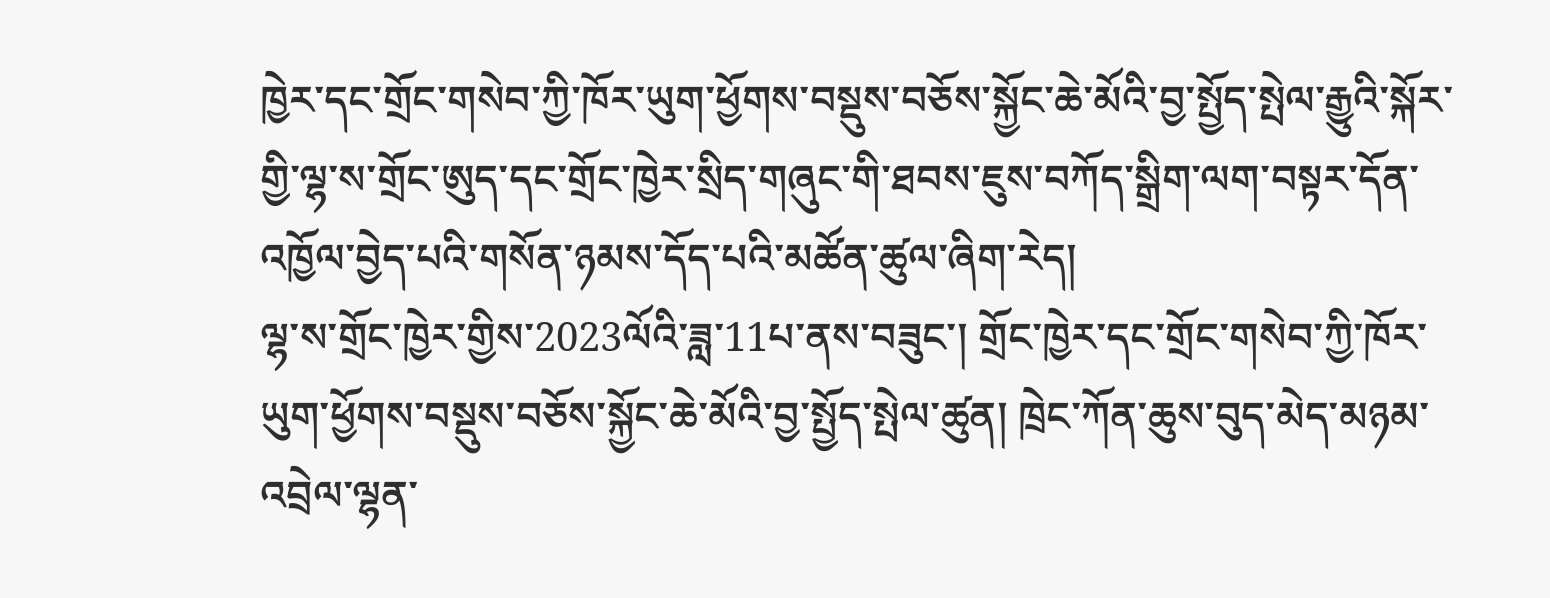ཁྱེར་དང་གྲོང་གསེབ་ཀྱི་ཁོར་ཡུག་ཕྱོགས་བསྡུས་བཅོས་སྐྱོང་ཆེ་མོའི་བྱ་སྤྱོད་སྤེལ་རྒྱུའི་སྐོར་གྱི་ལྷ་ས་གྲོང་ཨུད་དང་གྲོང་ཁྱེར་སྲིད་གཞུང་གི་ཐབས་ཇུས་བཀོད་སྒྲིག་ལག་བསྟར་དོན་འཁྱོལ་བྱེད་པའི་གསོན་ཉམས་དོད་པའི་མཚོན་ཚུལ་ཞིག་རེད།
ལྷ་ས་གྲོང་ཁྱེར་གྱིས་2023ལོའི་ཟླ་11པ་ནས་བཟུང་། གྲོང་ཁྱེར་དང་གྲོང་གསེབ་ཀྱི་ཁོར་ཡུག་ཕྱོགས་བསྡུས་བཅོས་སྐྱོང་ཆེ་མོའི་བྱ་སྤྱོད་སྤེལ་ཚུན། ཁྲེང་ཀོན་ཆུས་བུད་མེད་མཉམ་འབྲེལ་ལྷན་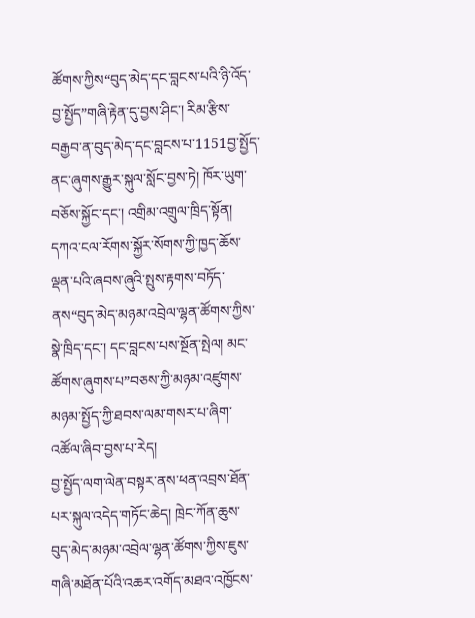ཚོགས་ཀྱིས“བུད་མེད་དང་བླངས་པའི་ཉི་འོད་བྱ་སྤྱོད”གཞི་རྟེན་དུ་བྱས་ཤིང་། རིམ་རྩིས་བརྒྱབ་ན་བུད་མེད་དང་བླངས་པ་1151བྱ་སྤྱོད་ནང་ཞུགས་རྒྱུར་སྐུལ་སློང་བྱས་ཏེ། ཁོར་ཡུག་བཅོས་སྐྱོང་དང་། འགྲིམ་འགྲུལ་ཁྲིད་སྟོན། དཀའ་ངལ་རོགས་སྐྱོར་སོགས་ཀྱི་ཁྱད་ཆོས་ལྡན་པའི་ཞབས་ཞུའི་སྤུས་རྟགས་བཏོད་ནས“བུད་མེད་མཉམ་འབྲེལ་ལྷན་ཚོགས་ཀྱིས་སྣེ་ཁྲིད་དང་། དང་བླངས་པས་སྔོན་སྤེལ། མང་ཚོགས་ཞུགས་པ”བཅས་ཀྱི་མཉམ་འཛུགས་མཉམ་སྤྱོད་ཀྱི་ཐབས་ལམ་གསར་པ་ཞིག་འཚོལ་ཞིབ་བྱས་པ་རེད།
བྱ་སྤྱོད་ལག་ལེན་བསྟར་ནས་ཕན་འབྲས་ཐོན་པར་སྐུལ་འདེད་གཏོང་ཆེད། ཁྲེང་ཀོན་ཆུས་བུད་མེད་མཉམ་འབྲེལ་ལྷན་ཚོགས་ཀྱིས་ཇུས་གཞི་མཐོན་པོའི་འཆར་འགོད་མཐའ་འཁྱོངས་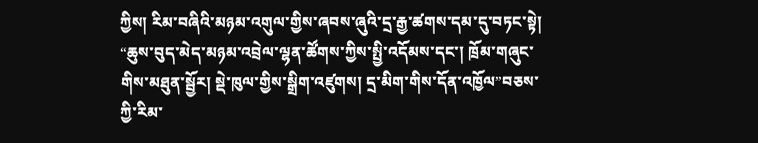ཀྱིས། རིམ་བཞིའི་མཉམ་འགུལ་གྱིས་ཞབས་ཞུའི་དྲ་རྒྱ་ཚགས་དམ་དུ་བཏང་སྟེ། “ཆུས་བུད་མེད་མཉམ་འབྲེལ་ལྷན་ཚོགས་ཀྱིས་སྤྱི་འདོམས་དང་། ཁྲོམ་གཞུང་གིས་མཐུན་སྦྱོར། སྡེ་ཁུལ་གྱིས་སྒྲིག་འཛུགས། དྲ་མིག་གིས་དོན་འཁྱོལ”བཅས་ཀྱི་རིམ་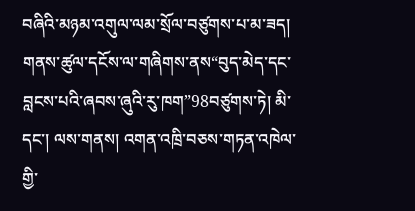བཞིའི་མཉམ་འགུལ་ལམ་སྲོལ་བཙུགས་པ་མ་ཟད། གནས་ཚུལ་དངོས་ལ་གཞིགས་ནས“བུད་མེད་དང་བླངས་པའི་ཞབས་ཞུའི་རུ་ཁག”98བཙུགས་ཏེ། མི་དང་། ལས་གནས། འགན་འཁྲི་བཅས་གཏན་འཁེལ་གྱི་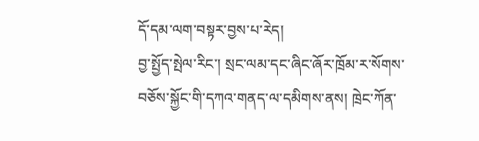དོ་དམ་ལག་བསྟར་བྱས་པ་རེད།
བྱ་སྤྱོད་སྤེལ་རིང་། སྲང་ལམ་དང་ཞིང་ཞོར་ཁྲོམ་ར་སོགས་བཅོས་སྐྱོང་གི་དཀའ་གནད་ལ་དམིགས་ནས། ཁྲེང་ཀོན་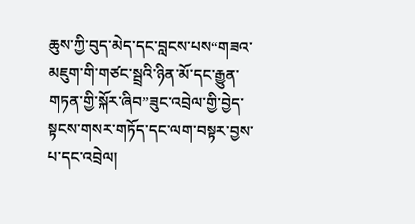ཆུས་ཀྱི་བུད་མེད་དང་བླངས་པས“གཟའ་མཇུག་གི་གཙང་སྦྲའི་ཉིན་མོ་དང་རྒྱུན་གཏན་གྱི་སྐོར་ཞིབ”ཟུང་འབྲེལ་གྱི་བྱེད་སྟངས་གསར་གཏོད་དང་ལག་བསྟར་བྱས་པ་དང་འབྲེལ།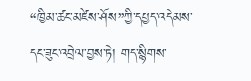“ཁྱིམ་ཚང་མཛེས་ཤོས”ཀྱི་དཔྱད་འདེམས་དང་ཟུང་འབྲེལ་བྱས་ཏེ། གད་སྙིགས་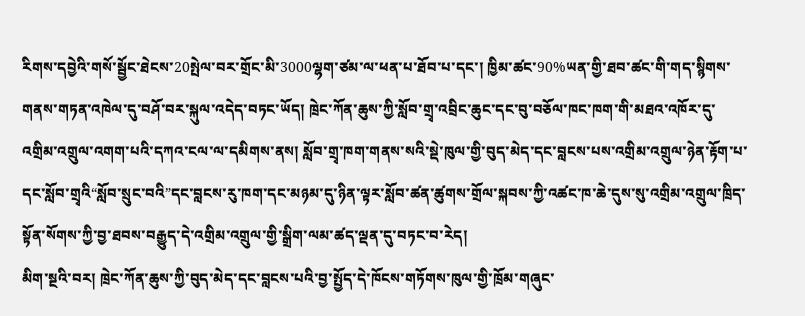རིགས་དབྱེའི་གསོ་སྦྱོང་ཐེངས་20སྤེལ་བར་གྲོང་མི་3000ལྷག་ཙམ་ལ་ཕན་པ་ཐོབ་པ་དང་། ཁྱིམ་ཚང་90%ཡན་གྱི་ཐབ་ཚང་གི་གད་སྙིགས་གནས་གཏན་འཁེལ་དུ་བཤོ་བར་སྐུལ་འདེད་བཏང་ཡོད། ཁྲེང་ཀོན་ཆུས་ཀྱི་སློབ་གྲྭ་འབྲིང་ཆུང་དང་བུ་བཅོལ་ཁང་ཁག་གི་མཐའ་འཁོར་དུ་འགྲིམ་འགྲུལ་འགག་པའི་དཀའ་ངལ་ལ་དམིགས་ནས། སློབ་གྲྭ་ཁག་གནས་སའི་སྡེ་ཁུལ་གྱི་བུད་མེད་དང་བླངས་པས་འགྲིམ་འགྲུལ་ཉེན་རྟོག་པ་དང་སློབ་གྲྭའི“སློབ་སྲུང་བའི”དང་བླངས་རུ་ཁག་དང་མཉམ་དུ་ཉིན་ལྟར་སློབ་ཚན་ཚུགས་གྲོལ་སྐབས་ཀྱི་འཚང་ཁ་ཆེ་དུས་སུ་འགྲིམ་འགྲུལ་ཁྲིད་སྟོན་སོགས་ཀྱི་བྱ་ཐབས་བརྒྱུད་དེ་འགྲིམ་འགྲུལ་གྱི་སྒྲིག་ལམ་ཚད་ལྡན་དུ་བཏང་བ་རེད།
མིག་སྔའི་བར། ཁྲེང་ཀོན་ཆུས་ཀྱི་བུད་མེད་དང་བླངས་པའི་བྱ་སྤྱོད་དེ་ཁོངས་གཏོགས་ཁུལ་གྱི་ཁྲོམ་གཞུང་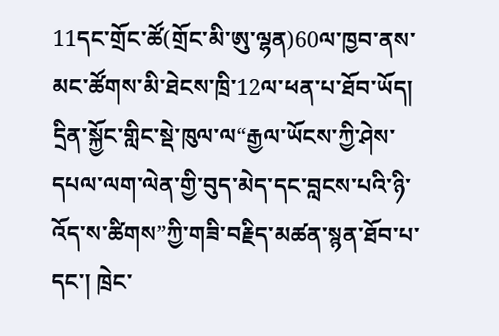11དང་གྲོང་ཚོ(གྲོང་མི་ཨུ་ལྷན)60ལ་ཁྱབ་ནས་མང་ཚོགས་མི་ཐེངས་ཁྲི་12ལ་ཕན་པ་ཐོབ་ཡོད། དྲིན་སྐྱོང་གླིང་སྡེ་ཁུལ་ལ“རྒྱལ་ཡོངས་ཀྱི་ཤེས་དཔལ་ལག་ལེན་གྱི་བུད་མེད་དང་བླངས་པའི་ཉི་འོད་ས་ཚིགས”ཀྱི་གཟི་བརྗིད་མཚན་སྙན་ཐོབ་པ་དང་། ཁྲེང་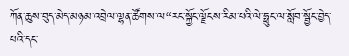ཀོན་ཆུས་བུད་མེད་མཉམ་འབྲེལ་ལྷན་ཚོགས་ལ“རང་སྐྱོང་ལྗོངས་རིམ་པའི་ལེ་ཧྥུང་ལ་སློབ་སྦྱོང་བྱེད་པའི་དང་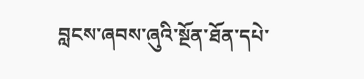བླངས་ཞབས་ཞུའི་སྔོན་ཐོན་དཔེ་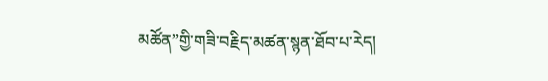མཚོན”གྱི་གཟི་བརྗིད་མཚན་སྙན་ཐོབ་པ་རེད།